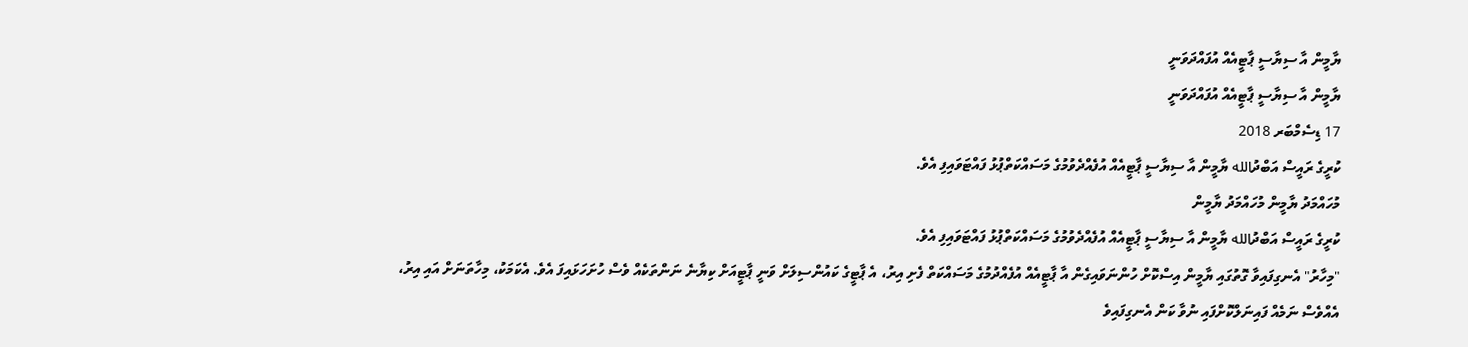ޔާމީން އާ ސިޔާސީ ޕާޓީއެއް އުފައްދަވަނީ
ޔާމީން އާ ސިޔާސީ ޕާޓީއެއް އުފައްދަވަނީ
17 ޑިސެމްބަރ 2018
ކުރީގެ ރައީސް އަބްދުالله ޔާމީން އާ ސިޔާސީ ޕާޓީއެއް އުފެއްދެވުމުގެ މަސައްކަތްޕުޅު ފައްޓަވައިފި އެވެ.
މުހައްމަދު ޔާމީން މުހައްމަދު ޔާމީން
ކުރީގެ ރައީސް އަބްދުالله ޔާމީން އާ ސިޔާސީ ޕާޓީއެއް އުފެއްދެވުމުގެ މަސައްކަތްޕުޅު ފައްޓަވައިފި އެވެ.
"މިހާރު" އެނގިފައިވާ ގޮތުގައި ޔާމީން އިސްކޮށް ހުންނަވައިގެން އާ ޕާޓީއެއް އުފެއްދުމުގެ މަސައްކަތް ފެށި އިރު، އެ ޕާޓީގެ ކައުންސިލަށް ވަނީ ޕާޓީއަށް ކިޔާނެ ނަންތަކެއް ވެސް ހުށަހަޅައިފަ އެވެ. އެކަމަކު، މިހާތަނަށް އައި އިރު، އެއްވެސް ނަމެއް ފައިނަލްކޮށްފައި ނުވާ ކަން އެނގިފައިވެ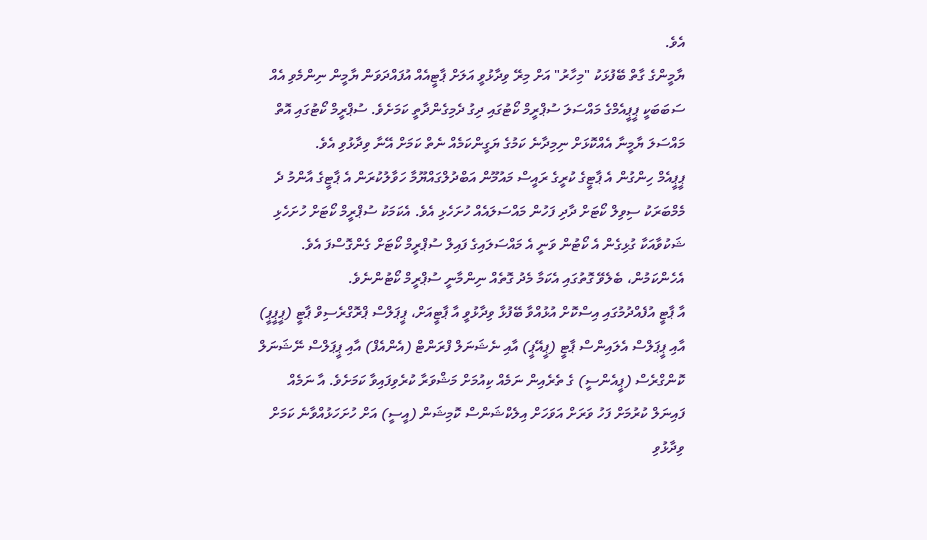އެވެ.
ޔާމީންގެ ގާތް ބޭފުޅަކު "މިހާރު" އަށް މިރޭ ވިދާޅުވީ އަލަށް ޕާޓީއެއް އުފައްދަވަން ޔާމީން ނިންމެވި އެއް ސަބަބަކީ ޕީޕީއެމްގެ މައްސަލަ ސުޕްރީމް ކޯޓުގައި ދިގު ދެމިގެންދާތީ ކަމަށެވެ. ސުޕްރީމް ކޯޓުގައި އޮތް މައްސަލަ ޔާމީނާ އެއްކޮޅަށް ނިމިދާނެ ކަމުގެ ޔަގީންކަމެއް ނެތް ކަމަށް އޭނާ ވިދާޅުވި އެވެ.
ޕީޕީއެމް ހިންގުން އެ ޕާޓީގެ ކުރީގެ ރައީސް މައުމޫން އަބްދުލްގައްޔޫމާ ހަވާލުކުރަން އެ ޕާޓީގެ އާންމު ދެ މެމްބަރަކު ސިވިލް ކޯޓަށް ދާދި ފަހުން މައްސަލައެއް ހުށަހެޅި އެވެ. އެކަމަކު ސުޕްރީމް ކޯޓަށް ހުށަހެޅި ޝަކުވާއަކާ ގުޅިގެން އެ ކޯޓުން ވަނީ އެ މައްސަލައިގެ ފައިލް ސުޕްރީމް ކޯޓަށް ގެންގޮސްފަ އެވެ. އެހެންކަމުން، ބެލެވޭ ގޮތުގައި އެކަމާ މެދު ގޮތެއް ނިންމާނީ ސުޕްރީމް ކޯޓުންނެވެ.
އާ ޕާޓީ އުފެއްދުމުގައި އިސްކޮށް އުޅުއްވާ ބޭފުޅާ ވިދާޅުވީ އާ ޕާޓީއަށް، ޕީޕަލްސް ޕްރޮގްރެސިވް ޕާޓީ (ޕީޕީޕީ) އާއި ޕީޕަލްސް އެލައިންސް ޕާޓީ (ޕީއޭޕީ) އާއި ނެޝަނަލް ފްރަންޓް (އެންއެފް) އާއި ޕީޕަލްސް ނޭޝަނަލް ކޮންގްރެސް (ޕީއެންސީ) ގެ ތެރެއިން ނަމެއް ކިއުމަށް މަޝްވަރާ ކުރެވިފައިވާ ކަމަށެވެ. އާ ނަމެއް ފައިނަލް ކުރުމަށް ފަހު ވަރަށް އަވަހަށް އިލެކްޝަންސް ކޮމިޝަން (އީސީ) އަށް ހުށަހަޅުއްވާނެ ކަމަށް ވިދާޅުވި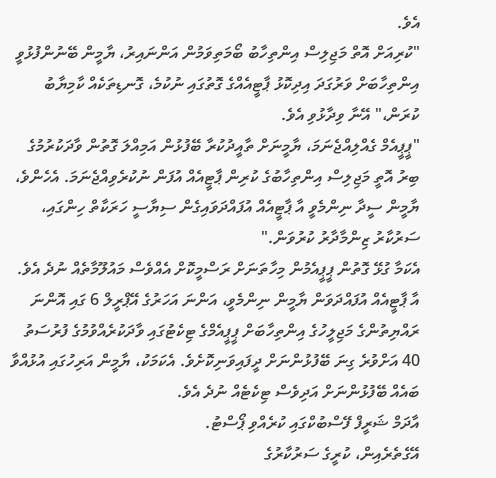އެވެ.
"ކުރިއަށް އޮތް މަޖިލިސް އިންތިހާބު ބޯމަތިވަމުން އަންނައިރު، ޔާމީން ބޭނުންފުޅުވީ އިންތިހާބަށް ވަރުގަދަ އިދިކޮޅު ޕާޓީއެއްގެ ގޮތުގައި ނުކުމެ، ގޮނޑިތަކެއް ކާމިޔާބު ކުރަން،" އޭނާ ވިދާޅުވި އެވެ.
"ޕީޕީއެމް ގެއްލިއްޖެނަމަ، ޔާމީނަށް ތާއީދުކުރާ ބޭފުޅުން އަމިއްލަ ގޮތުން ވާދަކުރުމުގެ ބިރު އޮތީ މަޖިލިސް އިންތިހާބުގެ ކުރިން ޕާޓީއެއް އުފަން ނުކުރެވިއްޖެނަމަ. އެހެންވެ، ޔާމީން ސީދާ ނިންމެވީ އާ ޕާޓީއެއް އުފައްދަވައިގެން ސިޔާސީ ހަރަކާތް ހިންގައި، ސަރުކާރު ޒިންމާދާރު ކުރުވަން."
އެކަމާ ގުޅޭ ގޮތުން ޕީޕީއެމުން މިހާތަނަށް ރަސްމީކޮށް އެއްވެސް މައުލޫމާތެއް ނުދެ އެވެ.
އާ ޕާޓީއެއް އުފައްދަވަން ޔާމީން ނިންމެވީ، އަންނަ އަހަރުގެ އޭޕްރީލް 6 ގައި އޮންނަ ރައްޔިތުންގެ މަޖިލީހުގެ އިންތިހާބަށް ޕީޕީއެމްގެ ޓިކެޓުގައި ވާދަކުރެއްވުމުގެ ފުރުސަތު 40 އަށްވުރެ ގިނަ ބޭފުޅުންނަށް ދީފައިވަނިކޮށެވެ. އެކަމަކު، ޔާމީން އަރިހުގައި އުޅުއްވާ ބައެއް ބޭފުޅުންނަށް އަދިވެސް ޓިކެޓެއް ނުދެ އެވެ.
އާދަމް ޝަރީފް ފޭސްބުކްގައި ކުރެއްވި ޕޯސްޓު.
އޭގެތެރެއިން، ކުރީގެ ސަރުކާރުގެ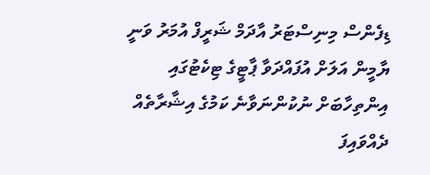ޑިފެންސް މިނިސްޓަރު އާދަމް ޝަރީފް އުމަރު ވަނީ ޔާމީން އަލަށް އުފައްދަވާ ޕާޓީގެ ޓިކެޓުގައި އިންތިހާބަށް ނުކުންނަވާނެ ކަމުގެ އިޝާރާތެއް ދެއްވައިފަ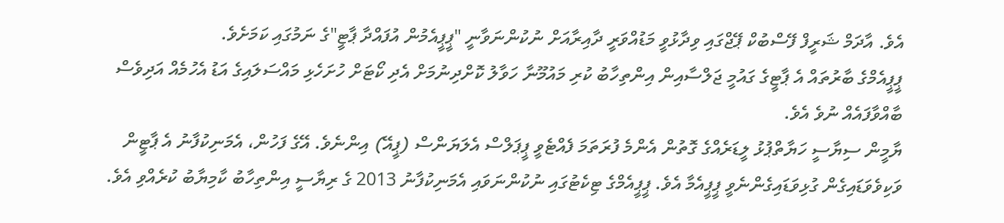އެވެ. އާދަމް ޝަރީފް ފޭސްބުކް ޕޭޖްގައި ވިދާޅުވީ މަޑުއްވަރީ ދާއިރާއަށް ނުކުންނަވާނީ "ޕީޕީއެމުން އުފައްދާ ޕާޓީ"ގެ ނަމުގައި ކަމަށެވެ.
ޕީޕީއެމްގެ ބާރުތައް އެ ޕާޓީގެ ގައުމީ ޖަލްސާއިން އިންތިހާބު ކުރި މައުމޫނާ ހަވާލު ކޮށްދިނުމަށް އެދި ކޯޓަށް ހުށަހެޅި މައްސަލައިގެ އަޑު އެހުމެއް އަދިވެސް ބާއްވާފައެއް ނުވެ އެވެ.
ޔާމީން ސިޔާސީ ހަޔާތްޕުޅު ލީޑަރެއްގެ ގޮތުން އެންމެ ފުރަތަމަ ފެއްޓެވީ ޕީޕަލްސް އެލަޔަންސް (ޕީއޭ) އިންނެވެ. އޭގެ ފަހުން، އެމަނިކުފާނު އެ ޕާޓީން ވަކިވެވަޑައިގެން ގުޅިވަޑައިގެންނެވީ ޕީޕީއެމާ އެވެ. ޕީޕީއެމްގެ ޓިކެޓުގައި ނުކުންނަވައި އެމަނިކުފާނު 2013 ގެ ރިޔާސީ އިންތިހާބު ކާމިޔާބު ކުރެއްވި އެވެ.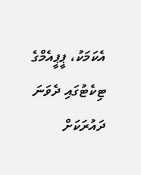އެކަމަކު، ޕީޕީއެމްގެ ޓިކެޓުގައި ދެވަނަ ދައުރަކަށް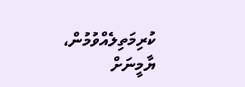ކުރިމަތިލެއްވުމުން، ޔާމީނަށް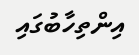އިންތިހާބުގައި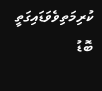ކުރިމަތިވެވަޑައިގަތީ ބޮޑު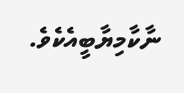ނާކާމިޔާބީއެކެވެ.